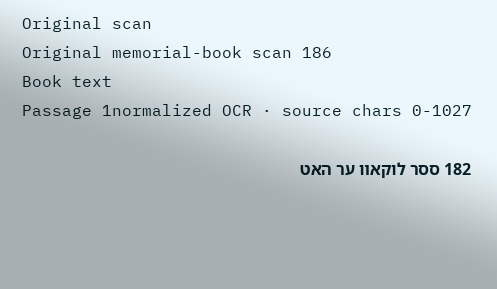Original scan
Original memorial-book scan 186
Book text
Passage 1normalized OCR · source chars 0-1027

182 ססר לוקאװ ער האט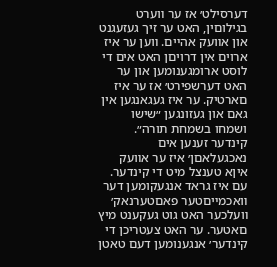דערסילט׳ אז ער װערט בגילוםין, האט ער זיך געזעגנט און אװעק אהײם. װען ער איז ארוים אין דרויםן האט אים די לוסט ארומגענומען און ער האט דערשפירט׳ אז ער איז םארטיק. ער איז געגאנגען אין גאם און געזונגען ״שישו ושמחו בשמחת תורה״. קינדער זענען אים נאכגעלאםן׳ איז ער אװעק איןא טענצל מיט די קינדער. עם איז גראד אנגעקומען דער װאכמײםטער פאםטערנאק׳ װעלכער האט גוט געקענט מיץ םאטער. ער האט צעטריכן די קינדער׳ אנגענומען דעם טאטן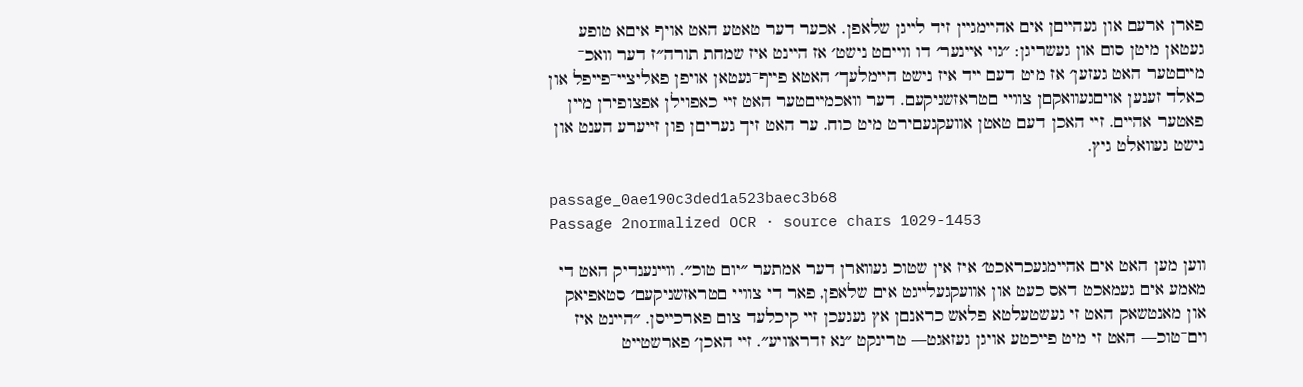פארן ארעם און געהײםן אים אהײמגײן זיד לײגן שלאפן. אכער דער טאטע האט אויף איםא טופע געטאן מיטן סום און געשריגן: ״גוי אײנער׳ דו וױיםט נישט׳ אז הײנט איז שמחת תורה״ז דער װאכ־ מײםטער האט געזען׳ אז מיט דעם ײד איז נישט הײמלעך׳ האטא פײף־געטאן אויפן פאליצײ־פײפל און כאלד זענען אויםגעװאקםן צוױי םטראזשניקעם. דער װאכמײםטער האט זײ כאפוילן אפצופירן מײן פאטער אהײם. זײ האכן דעם טאטן אװעקגעםירט מיט כוח. ער האט זיך געריםן פון זײערע הענט און נישט געװאלט גיץ.

passage_0ae190c3ded1a523baec3b68
Passage 2normalized OCR · source chars 1029-1453

װען מען האט אים אהײמגעכראכט׳ איז אין שטוכ געװארן דער אמתער ״יום טוכ״. װײנענדיק האט די מאמע אים געמאכט דאס כעט און אװעקגעלײגט אים שלאפן, פאר די צוױי םטראזשניקעם׳ סטאפיאק און מאנטשאק האט זי געשטעלטא פלאש כראנםן אץ געגעכן זײ קיכלעד צום פארכײסן. ״הײנט איז ױם־טוכ— האט זי מיט פײכטע אויגן געזאגט— טרינקט ״נא זדראװיע״. זײ האכן׳ פארשטײט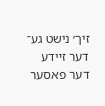זיך׳ נישט גע־ דער זײדע דער פאסער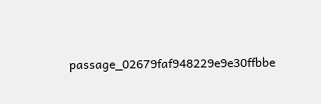passage_02679faf948229e9e30ffbbe